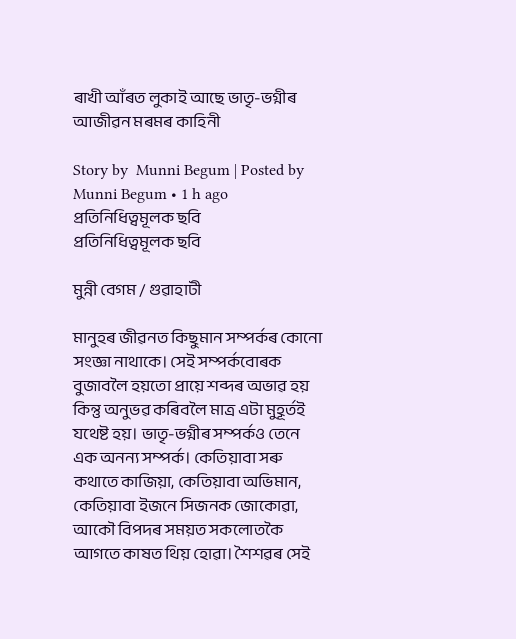ৰাখী আঁৰত লুকাই আছে ভাতৃ-ভগ্নীৰ আজীৱন মৰমৰ কাহিনী

Story by  Munni Begum | Posted by  Munni Begum • 1 h ago
প্ৰতিনিধিত্বমূলক ছবি
প্ৰতিনিধিত্বমূলক ছবি

মুন্নী বেগম / গুৱাহাটী

মানুহৰ জীৱনত কিছুমান সম্পৰ্কৰ কোনো সংজ্ঞা নাথাকে। সেই সম্পৰ্কবোৰক বুজাবলৈ হয়তো প্ৰায়ে শব্দৰ অভাৱ হয় কিন্তু অনুভৱ কৰিবলৈ মাত্ৰ এটা মুহূৰ্তই যথেষ্ট হয়। ভাতৃ-ভগ্নীৰ সম্পৰ্কও তেনে এক অনন্য সম্পৰ্ক। কেতিয়াবা সৰু কথাতে কাজিয়া, কেতিয়াবা অভিমান, কেতিয়াবা ইজনে সিজনক জোকোৱা, আকৌ বিপদৰ সময়ত সকলোতকৈ আগতে কাষত থিয় হোৱা। শৈশৱৰ সেই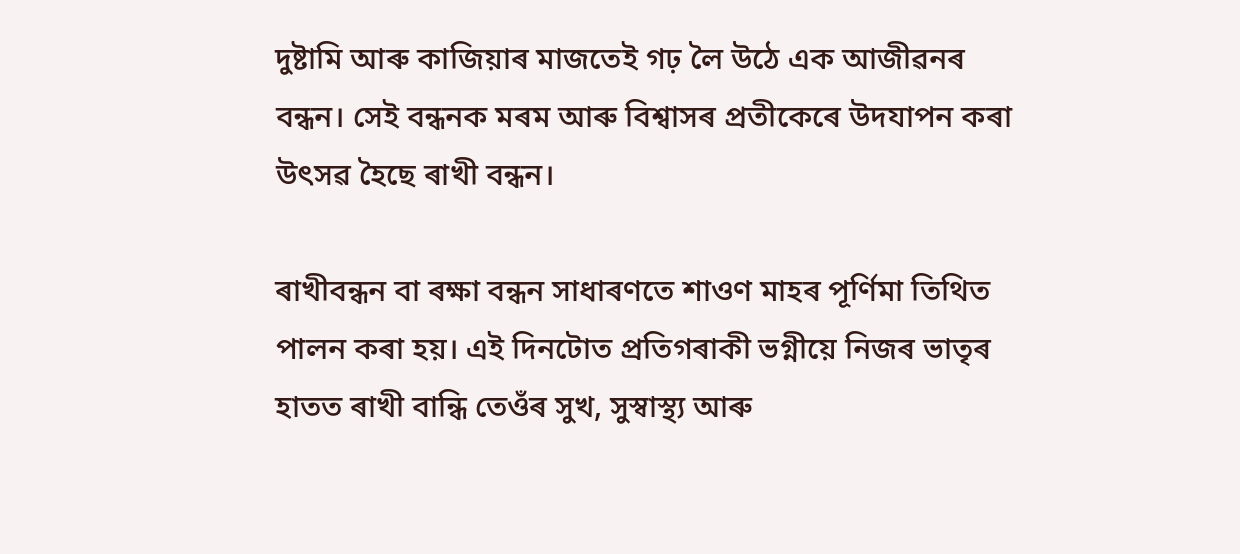দুষ্টামি আৰু কাজিয়াৰ মাজতেই গঢ় লৈ উঠে এক আজীৱনৰ বন্ধন। সেই বন্ধনক মৰম আৰু বিশ্বাসৰ প্ৰতীকেৰে উদযাপন কৰা উৎসৱ হৈছে ৰাখী বন্ধন।

ৰাখীবন্ধন বা ৰক্ষা বন্ধন সাধাৰণতে শাওণ মাহৰ পূৰ্ণিমা তিথিত পালন কৰা হয়। এই দিনটোত প্ৰতিগৰাকী ভগ্নীয়ে নিজৰ ভাতৃৰ হাতত ৰাখী বান্ধি তেওঁৰ সুখ, সুস্বাস্থ্য আৰু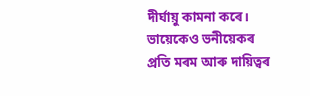দীৰ্ঘায়ু কামনা কৰে। ভায়েকেও ভনীয়েকৰ প্ৰতি মৰম আৰু দায়িত্বৰ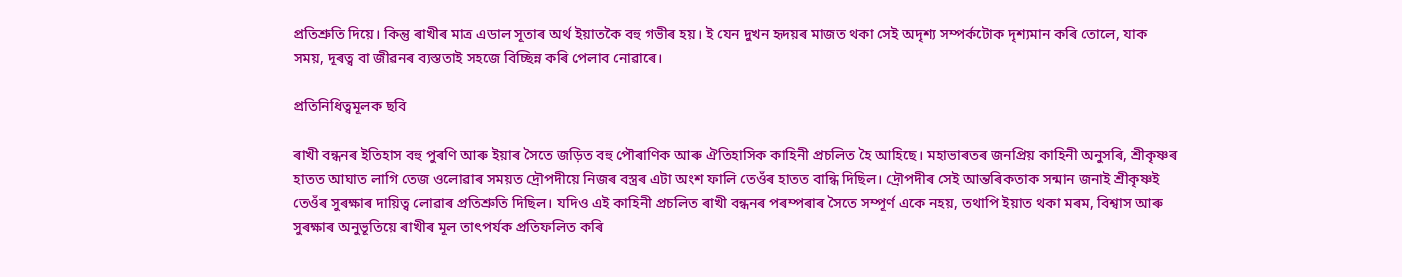প্ৰতিশ্ৰুতি দিয়ে। কিন্তু ৰাখীৰ মাত্ৰ এডাল সূতাৰ অৰ্থ ইয়াতকৈ বহু গভীৰ হয়। ই যেন দুখন হৃদয়ৰ মাজত থকা সেই অদৃশ্য সম্পৰ্কটোক দৃশ্যমান কৰি তোলে, যাক সময়, দূৰত্ব বা জীৱনৰ ব্যস্ততাই সহজে বিচ্ছিন্ন কৰি পেলাব নোৱাৰে।

প্ৰতিনিধিত্বমূলক ছবি

ৰাখী বন্ধনৰ ইতিহাস বহু পুৰণি আৰু ইয়াৰ সৈতে জড়িত বহু পৌৰাণিক আৰু ঐতিহাসিক কাহিনী প্ৰচলিত হৈ আহিছে। মহাভাৰতৰ জনপ্ৰিয় কাহিনী অনুসৰি, শ্ৰীকৃষ্ণৰ হাতত আঘাত লাগি তেজ ওলোৱাৰ সময়ত দ্ৰৌপদীয়ে নিজৰ বস্ত্ৰৰ এটা অংশ ফালি তেওঁৰ হাতত বান্ধি দিছিল। দ্ৰৌপদীৰ সেই আন্তৰিকতাক সন্মান জনাই শ্ৰীকৃষ্ণই তেওঁৰ সুৰক্ষাৰ দায়িত্ব লোৱাৰ প্ৰতিশ্ৰুতি দিছিল। যদিও এই কাহিনী প্ৰচলিত ৰাখী বন্ধনৰ পৰম্পৰাৰ সৈতে সম্পূৰ্ণ একে নহয়, তথাপি ইয়াত থকা মৰম, বিশ্বাস আৰু সুৰক্ষাৰ অনুভূতিয়ে ৰাখীৰ মূল তাৎপৰ্যক প্ৰতিফলিত কৰি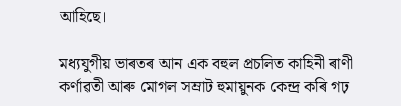আহিছে।

মধ্যযুগীয় ভাৰতৰ আন এক বহুল প্ৰচলিত কাহিনী ৰাণী কৰ্ণাৱতী আৰু মোগল সম্ৰাট হুমায়ুনক কেন্দ্ৰ কৰি গঢ়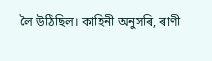লৈ উঠিছিল। কাহিনী অনুসৰি, ৰাণী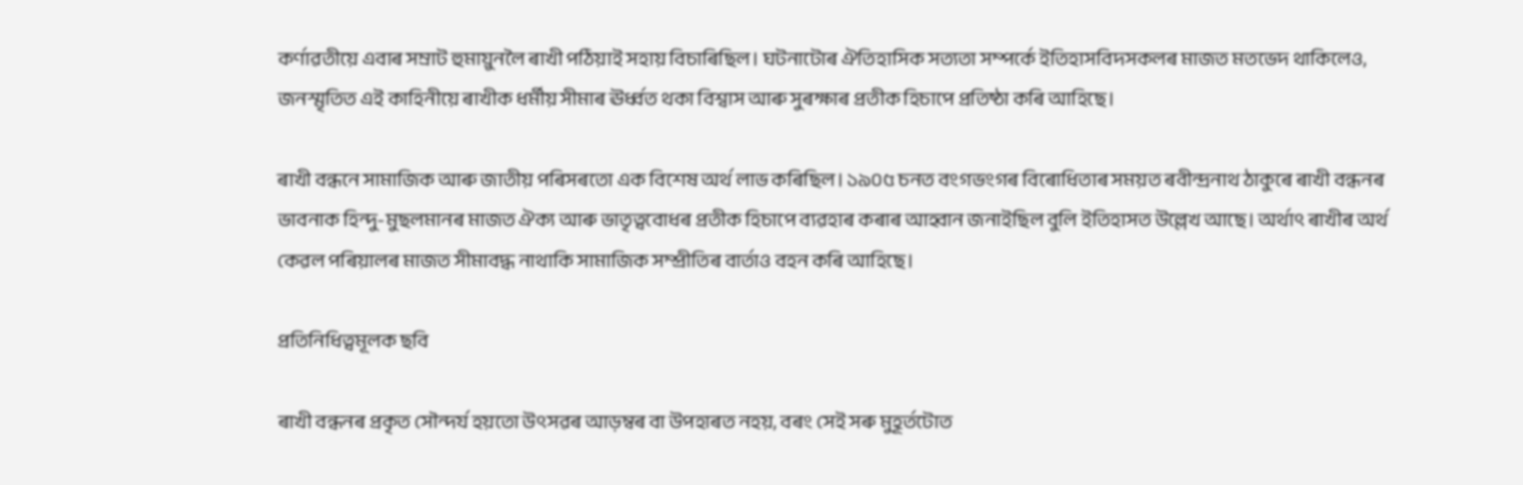কৰ্ণাৱতীয়ে এবাৰ সম্ৰাট হুমায়ুনলৈ ৰাখী পঠিয়াই সহায় বিচাৰিছিল। ঘটনাটোৰ ঐতিহাসিক সত্যতা সম্পৰ্কে ইতিহাসবিদসকলৰ মাজত মতভেদ থাকিলেও, জনস্মৃতিত এই কাহিনীয়ে ৰাখীক ধৰ্মীয় সীমাৰ ঊৰ্ধ্বত থকা বিশ্বাস আৰু সুৰক্ষাৰ প্ৰতীক হিচাপে প্ৰতিষ্ঠা কৰি আহিছে।

ৰাখী বন্ধনে সামাজিক আৰু জাতীয় পৰিসৰতো এক বিশেষ অৰ্থ লাভ কৰিছিল। ১৯০৫ চনত বংগভংগৰ বিৰোধিতাৰ সময়ত ৰবীন্দ্ৰনাথ ঠাকুৰে ৰাখী বন্ধনৰ ভাবনাক হিন্দু-মুছলমানৰ মাজত ঐক্য আৰু ভাতৃত্ববোধৰ প্ৰতীক হিচাপে ব্যৱহাৰ কৰাৰ আহ্বান জনাইছিল বুলি ইতিহাসত উল্লেখ আছে। অৰ্থাৎ ৰাখীৰ অৰ্থ কেৱল পৰিয়ালৰ মাজত সীমাবদ্ধ নাথাকি সামাজিক সম্প্ৰীতিৰ বাৰ্তাও বহন কৰি আহিছে।

প্ৰতিনিধিত্বমূলক ছবি

ৰাখী বন্ধনৰ প্ৰকৃত সৌন্দৰ্য হয়তো উৎসৱৰ আড়ম্বৰ বা উপহাৰত নহয়, বৰং সেই সৰু মুহূৰ্তটোত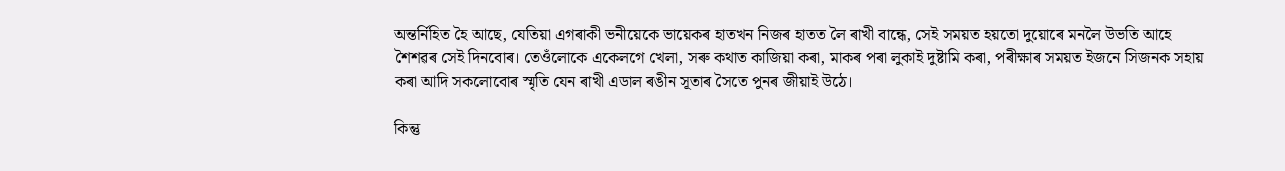অন্তৰ্নিহিত হৈ আছে, যেতিয়া এগৰাকী ভনীয়েকে ভায়েকৰ হাতখন নিজৰ হাতত লৈ ৰাখী বান্ধে, সেই সময়ত হয়তো দুয়োৰে মনলৈ উভতি আহে শৈশৱৰ সেই দিনবোৰ। তেওঁলোকে একেলগে খেলা, সৰু কথাত কাজিয়া কৰা, মাকৰ পৰা লুকাই দুষ্টামি কৰা, পৰীক্ষাৰ সময়ত ইজনে সিজনক সহায় কৰা আদি সকলোবোৰ স্মৃতি যেন ৰাখী এডাল ৰঙীন সূতাৰ সৈতে পুনৰ জীয়াই উঠে।

কিন্তু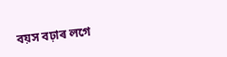বয়স বঢ়াৰ লগে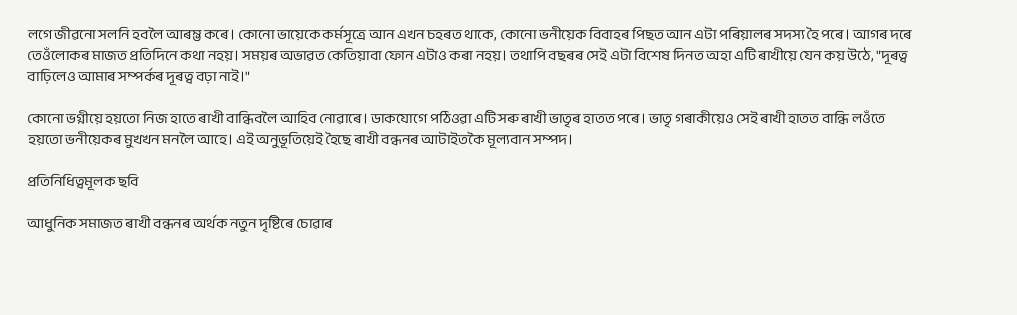লগে জীৱনো সলনি হবলৈ আৰম্ভ কৰে। কোনো ভায়েকে কৰ্মসূত্ৰে আন এখন চহৰত থাকে, কোনো ভনীয়েক বিবাহৰ পিছত আন এটা পৰিয়ালৰ সদস্য হৈ পৰে। আগৰ দৰে তেওঁলোকৰ মাজত প্ৰতিদিনে কথা নহয়। সময়ৰ অভাৱত কেতিয়াবা ফোন এটাও কৰা নহয়। তথাপি বছৰৰ সেই এটা বিশেষ দিনত অহা এটি ৰাখীয়ে যেন কয় উঠে, "দূৰত্ব বাঢ়িলেও আমাৰ সম্পৰ্কৰ দূৰত্ব বঢ়া নাই।"

কোনো ভগ্নীয়ে হয়তো নিজ হাতে ৰাখী বান্ধিবলৈ আহিব নোৱাৰে। ডাকযোগে পঠিওৱা এটি সৰু ৰাখী ভাতৃৰ হাতত পৰে। ভাতৃ গৰাকীয়েও সেই ৰাখী হাতত বান্ধি লওঁতে হয়তো ভনীয়েকৰ মুখখন মনলৈ আহে। এই অনুভূতিয়েই হৈছে ৰাখী বন্ধনৰ আটাইতকৈ মূল্যবান সম্পদ।

প্ৰতিনিধিত্বমূলক ছবি

আধুনিক সমাজত ৰাখী বন্ধনৰ অৰ্থক নতুন দৃষ্টিৰে চোৱাৰ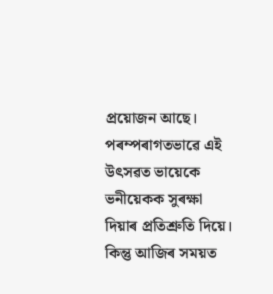প্ৰয়োজন আছে। পৰম্পৰাগতভাৱে এই উৎসৱত ভায়েকে ভনীয়েকক সুৰক্ষা দিয়াৰ প্ৰতিশ্ৰুতি দিয়ে। কিন্তু আজিৰ সময়ত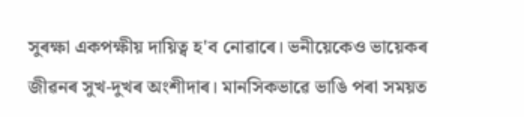সুৰক্ষা একপক্ষীয় দায়িত্ব হ'ব নোৱাৰে। ভনীয়েকেও ভায়েকৰ জীৱনৰ সুখ-দুখৰ অংশীদাৰ। মানসিকভাৱে ভাঙি পৰা সময়ত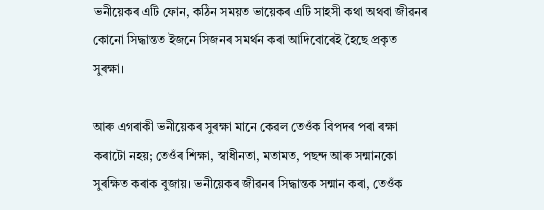ভনীয়েকৰ এটি ফোন, কঠিন সময়ত ভায়েকৰ এটি সাহসী কথা অথবা জীৱনৰ কোনো সিদ্ধান্তত ইজনে সিজনৰ সমৰ্থন কৰা আদিবোৰেই হৈছে প্ৰকৃত সুৰক্ষা।

আৰু এগৰাকী ভনীয়েকৰ সুৰক্ষা মানে কেৱল তেওঁক বিপদৰ পৰা ৰক্ষা কৰাটো নহয়; তেওঁৰ শিক্ষা, স্বাধীনতা, মতামত, পছন্দ আৰু সন্মানকো সুৰক্ষিত কৰাক বুজায়। ভনীয়েকৰ জীৱনৰ সিদ্ধান্তক সন্মান কৰা, তেওঁক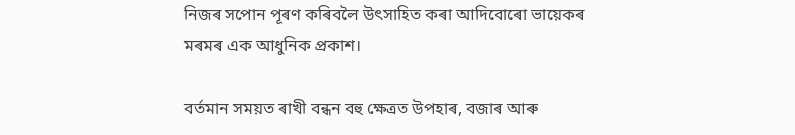নিজৰ সপোন পূৰণ কৰিবলৈ উৎসাহিত কৰা আদিবোৰো ভায়েকৰ মৰমৰ এক আধুনিক প্ৰকাশ।

বৰ্তমান সময়ত ৰাখী বন্ধন বহু ক্ষেত্ৰত উপহাৰ, বজাৰ আৰু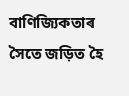বাণিজ্যিকতাৰ সৈতে জড়িত হৈ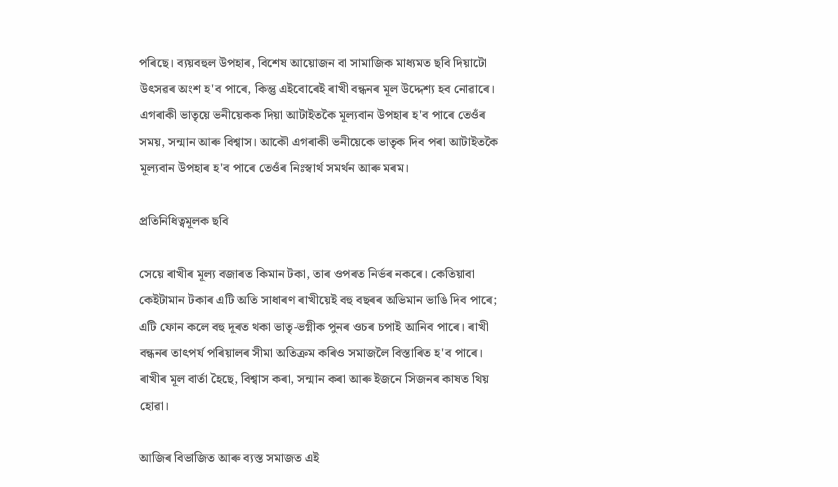পৰিছে। ব্যয়বহুল উপহাৰ, বিশেষ আয়োজন বা সামাজিক মাধ্যমত ছবি দিয়াটো উৎসৱৰ অংশ হ'ব পাৰে, কিন্তু এইবোৰেই ৰাখী বন্ধনৰ মূল উদ্দেশ্য হব নোৱাৰে। এগৰাকী ভাতৃয়ে ভনীয়েকক দিয়া আটাইতকৈ মূল্যবান উপহাৰ হ'ব পাৰে তেওঁৰ সময়, সন্মান আৰু বিশ্বাস। আকৌ এগৰাকী ভনীয়েকে ভাতৃক দিব পৰা আটাইতকৈ মূল্যবান উপহাৰ হ'ব পাৰে তেওঁৰ নিঃস্বাৰ্থ সমৰ্থন আৰু মৰম।

প্ৰতিনিধিত্বমূলক ছবি

সেয়ে ৰাখীৰ মূল্য বজাৰত কিমান টকা, তাৰ ওপৰত নিৰ্ভৰ নকৰে। কেতিয়াবা কেইটামান টকাৰ এটি অতি সাধাৰণ ৰাখীয়েই বহু বছৰৰ অভিমান ভাঙি দিব পাৰে; এটি ফোন কলে বহু দূৰত থকা ভাতৃ-ভগ্নীক পুনৰ ওচৰ চপাই আনিব পাৰে। ৰাখী বন্ধনৰ তাৎপৰ্য পৰিয়ালৰ সীমা অতিক্ৰম কৰিও সমাজলৈ বিস্তাৰিত হ'ব পাৰে। ৰাখীৰ মূল বাৰ্তা হৈছে, বিশ্বাস কৰা, সন্মান কৰা আৰু ইজনে সিজনৰ কাষত থিয় হোৱা।

আজিৰ বিভাজিত আৰু ব্যস্ত সমাজত এই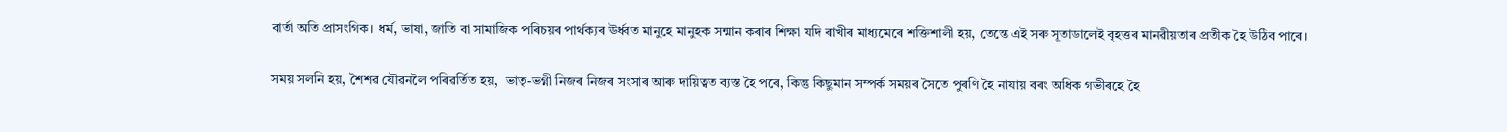বাৰ্তা অতি প্ৰাসংগিক। ধৰ্ম, ভাষা, জাতি বা সামাজিক পৰিচয়ৰ পাৰ্থক্যৰ ঊৰ্ধ্বত মানুহে মানুহক সন্মান কৰাৰ শিক্ষা যদি ৰাখীৰ মাধ্যমেৰে শক্তিশালী হয়, তেন্তে এই সৰু সূতাডালেই বৃহত্তৰ মানৱীয়তাৰ প্ৰতীক হৈ উঠিব পাৰে।

সময় সলনি হয়, শৈশৱ যৌৱনলৈ পৰিৱৰ্তিত হয়,  ভাতৃ-ভগ্নী নিজৰ নিজৰ সংসাৰ আৰু দায়িত্বত ব্যস্ত হৈ পৰে, কিন্তু কিছুমান সম্পৰ্ক সময়ৰ সৈতে পুৰণি হৈ নাযায় বৰং অধিক গভীৰহে হৈ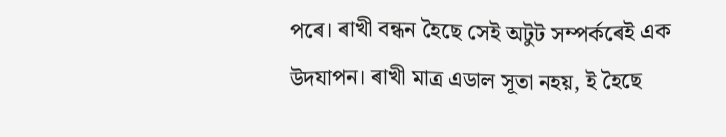পৰে। ৰাখী বন্ধন হৈছে সেই অটুট সম্পৰ্কৰেই এক উদযাপন। ৰাখী মাত্ৰ এডাল সূতা নহয়, ই হৈছে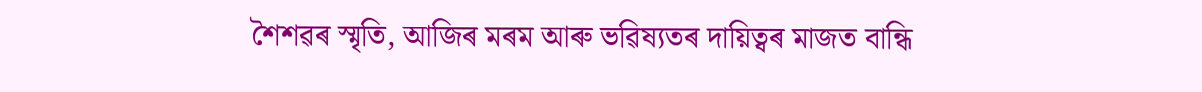শৈশৱৰ স্মৃতি, আজিৰ মৰম আৰু ভৱিষ্যতৰ দায়িত্বৰ মাজত বান্ধি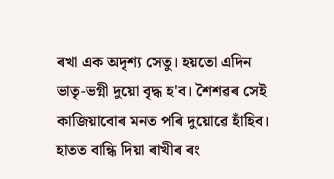ৰখা এক অদৃশ্য সেতু। হয়তো এদিন ভাতৃ-ভগ্নী দুয়ো বৃদ্ধ হ'ব। শৈশৱৰ সেই কাজিয়াবোৰ মনত পৰি দুয়োৱে হাঁহিব। হাতত বান্ধি দিয়া ৰাখীৰ ৰং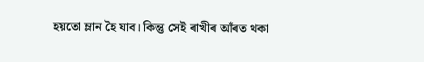হয়তো ম্লান হৈ যাব। কিন্তু সেই ৰাখীৰ আঁৰত থকা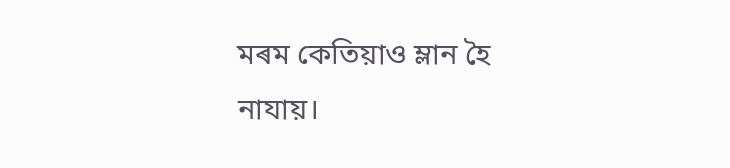মৰম কেতিয়াও ম্লান হৈ নাযায়।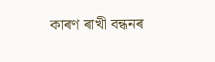কাৰণ ৰাখী বন্ধনৰ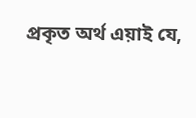প্ৰকৃত অৰ্থ এয়াই যে,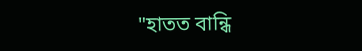"হাতত বান্ধি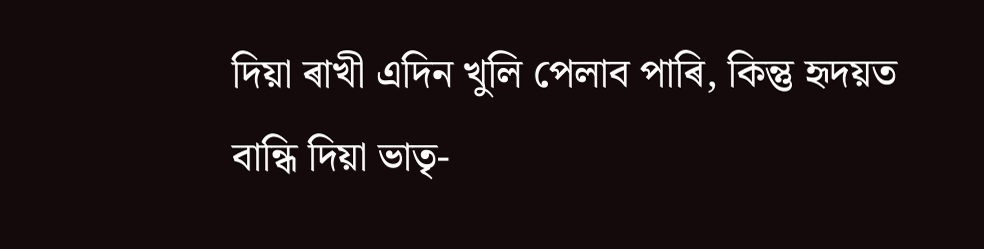দিয়া ৰাখী এদিন খুলি পেলাব পাৰি, কিন্তু হৃদয়ত বান্ধি দিয়া ভাতৃ-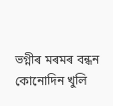ভগ্নীৰ মৰমৰ বন্ধন কোনোদিন খুলি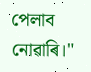পেলাব নোৱাৰি।"